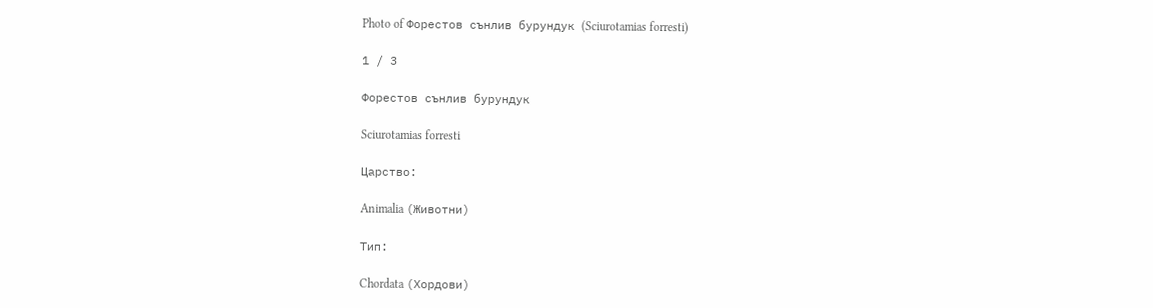Photo of Форестов сънлив бурундук (Sciurotamias forresti)

1 / 3

Форестов сънлив бурундук

Sciurotamias forresti

Царство:

Animalia (Животни)

Тип:

Chordata (Хордови)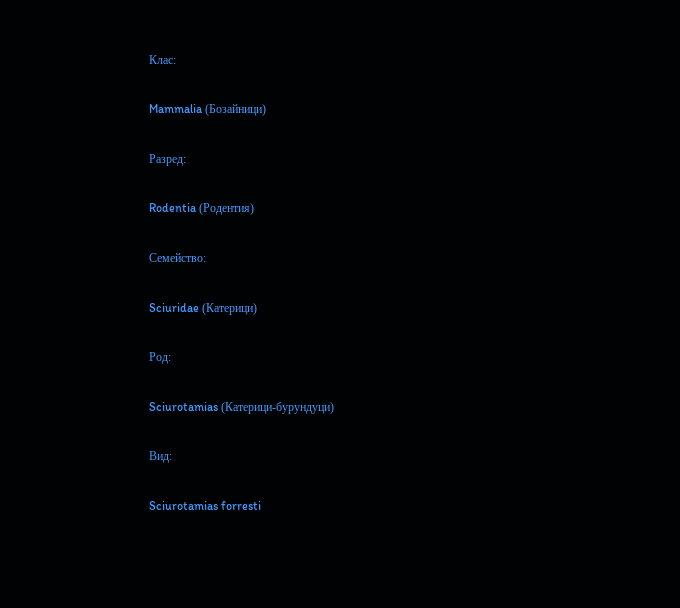Клас:

Mammalia (Бозайници)

Разред:

Rodentia (Родентия)

Семейство:

Sciuridae (Катерици)

Род:

Sciurotamias (Катерици-бурундуци)

Вид:

Sciurotamias forresti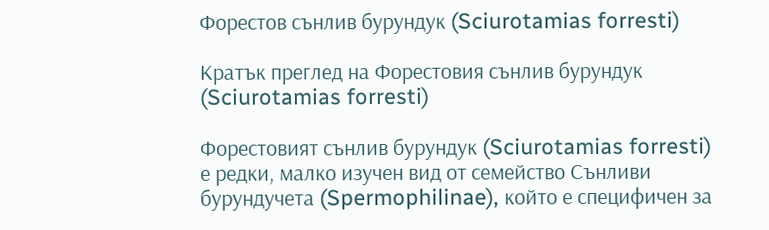Форестов сънлив бурундук (Sciurotamias forresti)

Кратък преглед на Форестовия сънлив бурундук (Sciurotamias forresti)

Форестовият сънлив бурундук (Sciurotamias forresti) е редки, малко изучен вид от семейство Сънливи бурундучета (Spermophilinae), който е специфичен за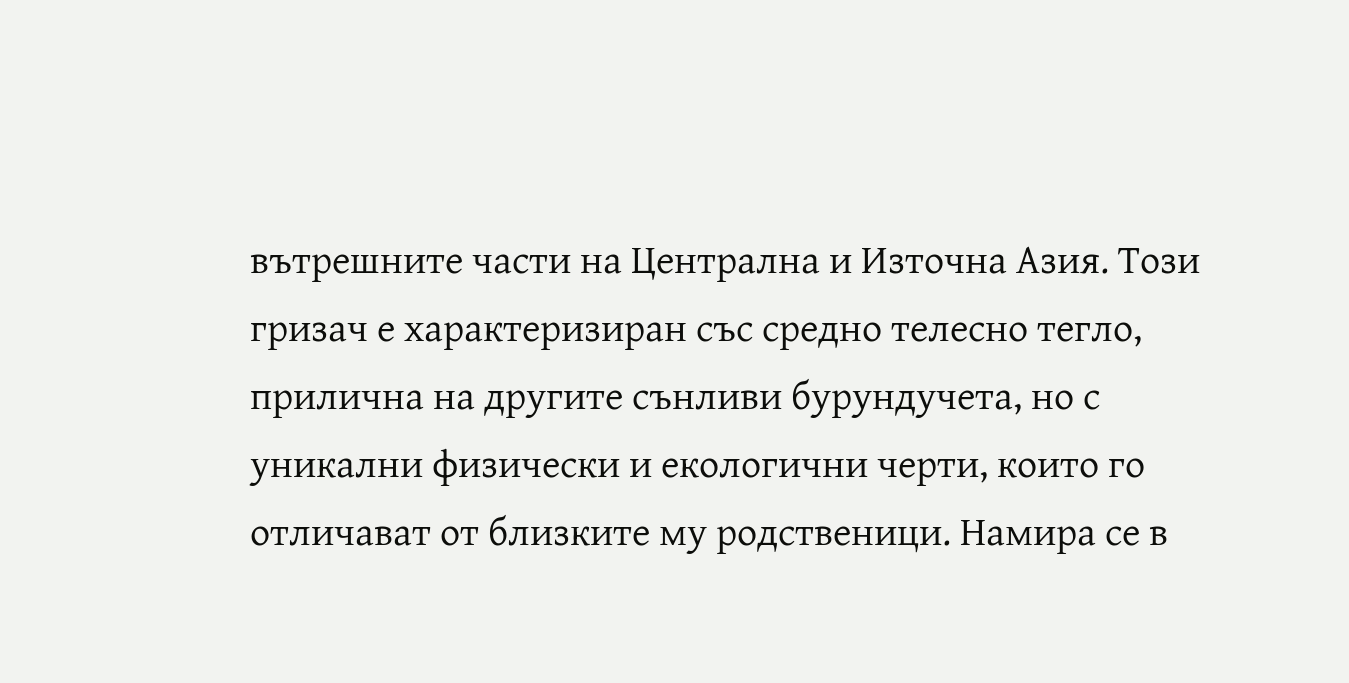вътрешните части на Централна и Източна Азия. Този гризач е характеризиран със средно телесно тегло, прилична на другите сънливи бурундучета, но с уникални физически и екологични черти, които го отличават от близките му родственици. Намира се в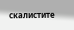скалистите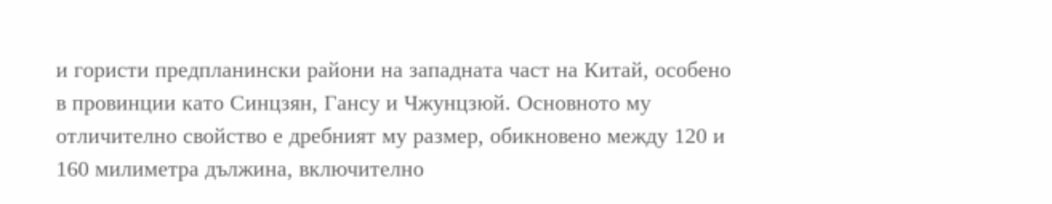и гористи предпланински райони на западната част на Китай, особено в провинции като Синцзян, Гансу и Чжунцзюй. Основното му отличително свойство е дребният му размер, обикновено между 120 и 160 милиметра дължина, включително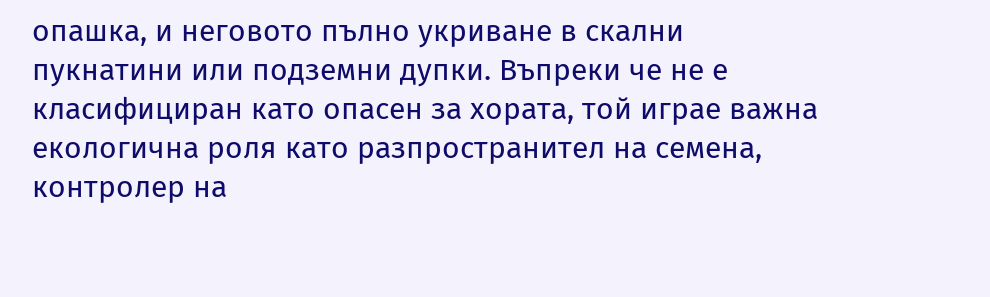опашка, и неговото пълно укриване в скални пукнатини или подземни дупки. Въпреки че не е класифициран като опасен за хората, той играе важна екологична роля като разпространител на семена, контролер на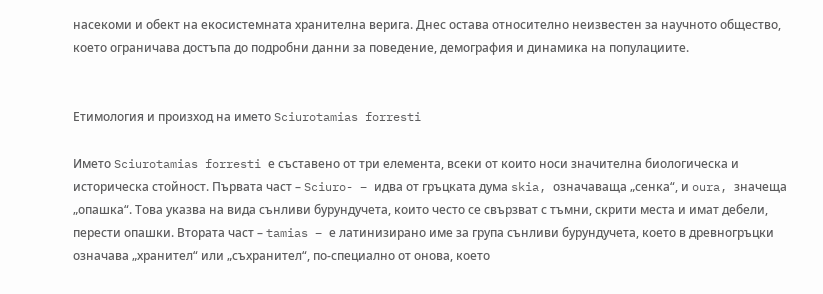насекоми и обект на екосистемната хранителна верига. Днес остава относително неизвестен за научното общество, което ограничава достъпа до подробни данни за поведение, демография и динамика на популациите.


Етимология и произход на името Sciurotamias forresti

Името Sciurotamias forresti е съставено от три елемента, всеки от които носи значителна биологическа и историческа стойност. Първата част – Sciuro- – идва от гръцката дума skia, означаваща „сенка“, и oura, значеща „опашка“. Това указва на вида сънливи бурундучета, които често се свързват с тъмни, скрити места и имат дебели, перести опашки. Втората част – tamias – е латинизирано име за група сънливи бурундучета, което в древногръцки означава „хранител“ или „съхранител“, по-специално от онова, което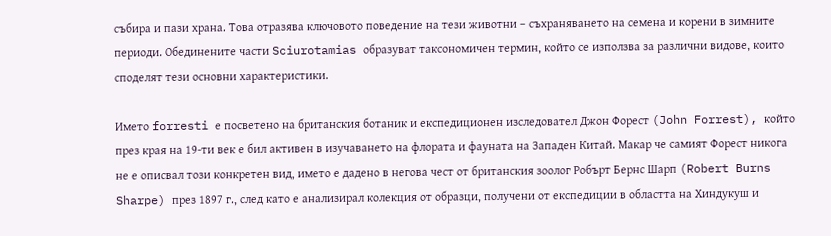събира и пази храна. Това отразява ключовото поведение на тези животни – съхраняването на семена и корени в зимните периоди. Обединените части Sciurotamias образуват таксономичен термин, който се използва за различни видове, които споделят тези основни характеристики.

Името forresti е посветено на британския ботаник и експедиционен изследовател Джон Форест (John Forrest), който през края на 19-ти век е бил активен в изучаването на флората и фауната на Западен Китай. Макар че самият Форест никога не е описвал този конкретен вид, името е дадено в негова чест от британския зоолог Робърт Бернс Шарп (Robert Burns Sharpe) през 1897 г., след като е анализирал колекция от образци, получени от експедиции в областта на Хиндукуш и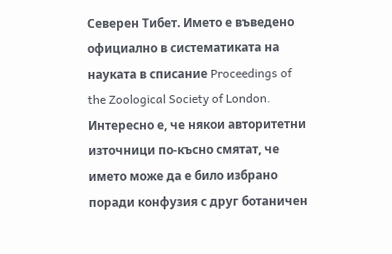Северен Тибет. Името е въведено официално в систематиката на науката в списание Proceedings of the Zoological Society of London. Интересно е, че някои авторитетни източници по-късно смятат, че името може да е било избрано поради конфузия с друг ботаничен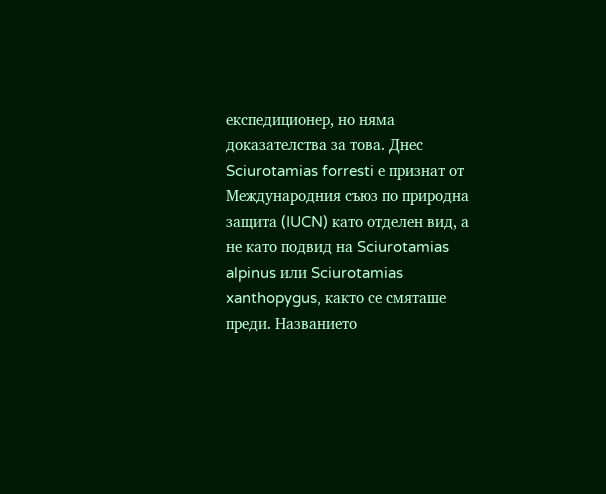експедиционер, но няма доказателства за това. Днес Sciurotamias forresti е признат от Международния съюз по природна защита (IUCN) като отделен вид, а не като подвид на Sciurotamias alpinus или Sciurotamias xanthopygus, както се смяташе преди. Названието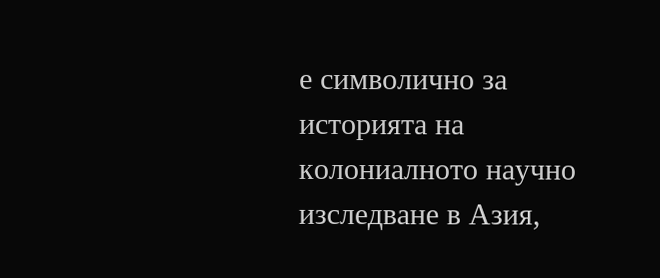е символично за историята на колониалното научно изследване в Азия,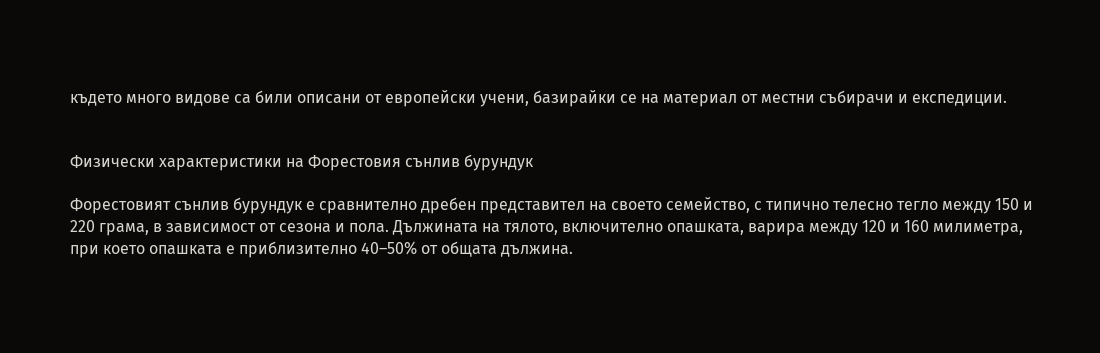където много видове са били описани от европейски учени, базирайки се на материал от местни събирачи и експедиции.


Физически характеристики на Форестовия сънлив бурундук

Форестовият сънлив бурундук е сравнително дребен представител на своето семейство, с типично телесно тегло между 150 и 220 грама, в зависимост от сезона и пола. Дължината на тялото, включително опашката, варира между 120 и 160 милиметра, при което опашката е приблизително 40–50% от общата дължина.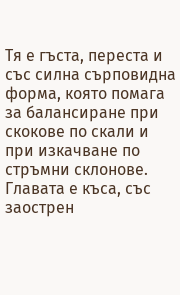Тя е гъста, переста и със силна сърповидна форма, която помага за балансиране при скокове по скали и при изкачване по стръмни склонове. Главата е къса, със заострен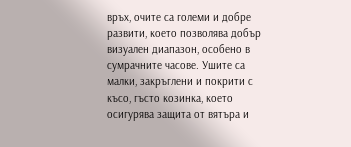връх, очите са големи и добре развити, което позволява добър визуален диапазон, особено в сумрачните часове. Ушите са малки, закръглени и покрити с късо, гъсто козинка, което осигурява защита от вятъра и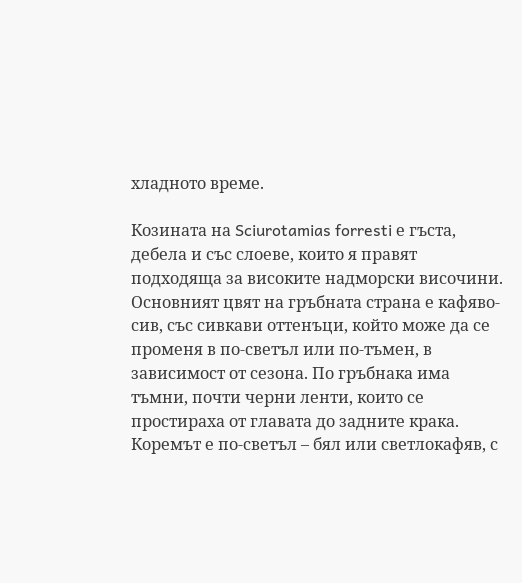хладното време.

Козината на Sciurotamias forresti е гъста, дебела и със слоеве, които я правят подходяща за високите надморски височини. Основният цвят на гръбната страна е кафяво-сив, със сивкави оттенъци, който може да се променя в по-светъл или по-тъмен, в зависимост от сезона. По гръбнака има тъмни, почти черни ленти, които се простираха от главата до задните крака. Коремът е по-светъл – бял или светлокафяв, с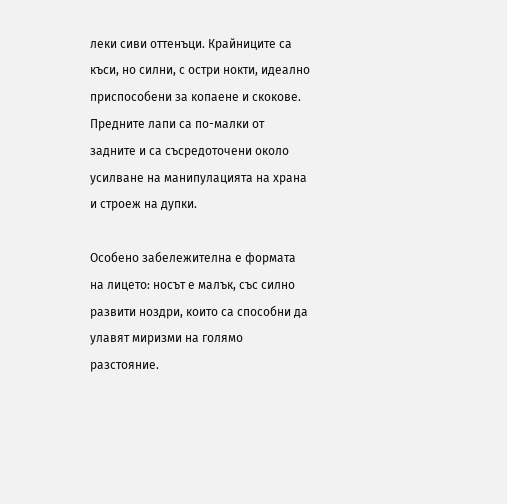леки сиви оттенъци. Крайниците са къси, но силни, с остри нокти, идеално приспособени за копаене и скокове. Предните лапи са по-малки от задните и са съсредоточени около усилване на манипулацията на храна и строеж на дупки.

Особено забележителна е формата на лицето: носът е малък, със силно развити ноздри, които са способни да улавят миризми на голямо разстояние.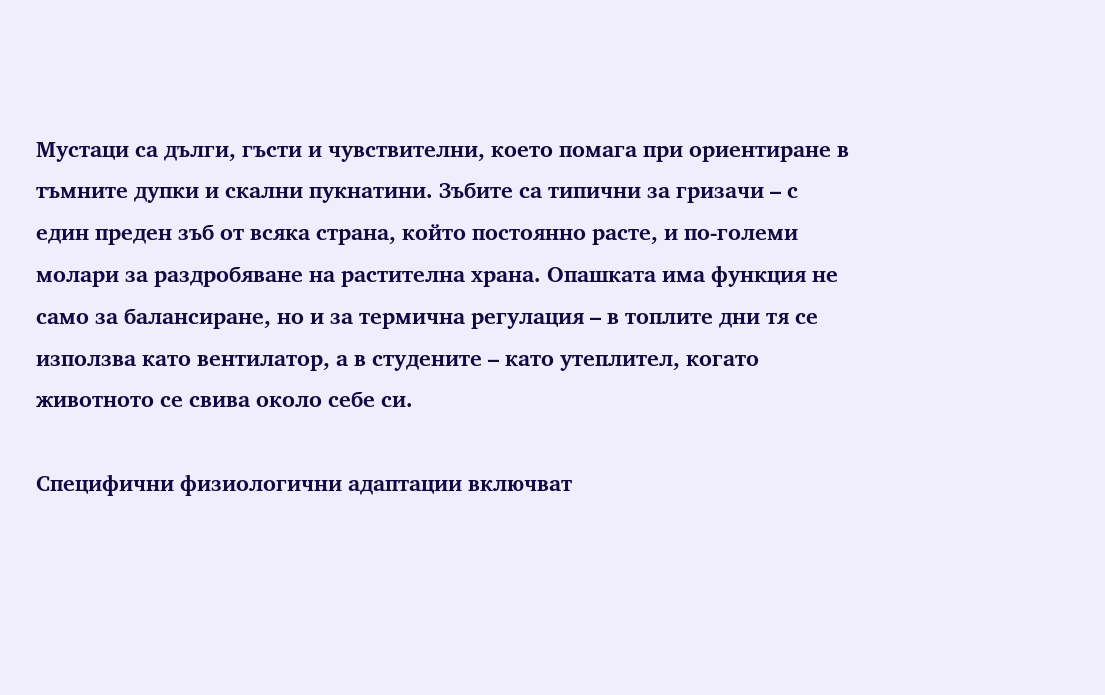Мустаци са дълги, гъсти и чувствителни, което помага при ориентиране в тъмните дупки и скални пукнатини. Зъбите са типични за гризачи – с един преден зъб от всяка страна, който постоянно расте, и по-големи молари за раздробяване на растителна храна. Опашката има функция не само за балансиране, но и за термична регулация – в топлите дни тя се използва като вентилатор, а в студените – като утеплител, когато животното се свива около себе си.

Специфични физиологични адаптации включват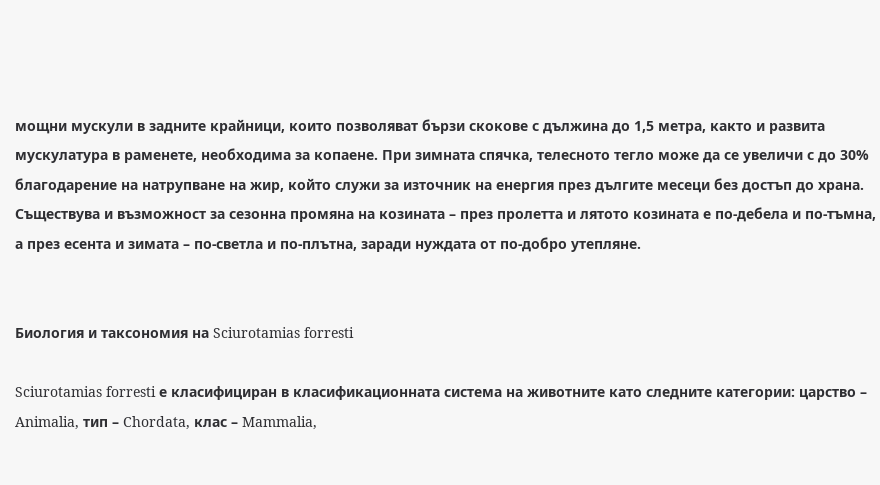мощни мускули в задните крайници, които позволяват бързи скокове с дължина до 1,5 метра, както и развита мускулатура в раменете, необходима за копаене. При зимната спячка, телесното тегло може да се увеличи с до 30% благодарение на натрупване на жир, който служи за източник на енергия през дългите месеци без достъп до храна. Съществува и възможност за сезонна промяна на козината – през пролетта и лятото козината е по-дебела и по-тъмна, а през есента и зимата – по-светла и по-плътна, заради нуждата от по-добро утепляне.


Биология и таксономия на Sciurotamias forresti

Sciurotamias forresti е класифициран в класификационната система на животните като следните категории: царство – Animalia, тип – Chordata, клас – Mammalia,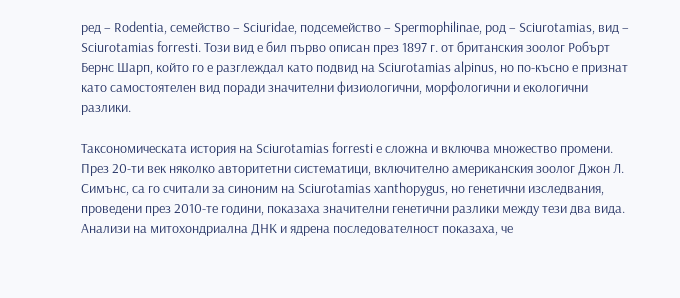ред – Rodentia, семейство – Sciuridae, подсемейство – Spermophilinae, род – Sciurotamias, вид – Sciurotamias forresti. Този вид е бил първо описан през 1897 г. от британския зоолог Робърт Бернс Шарп, който го е разглеждал като подвид на Sciurotamias alpinus, но по-късно е признат като самостоятелен вид поради значителни физиологични, морфологични и екологични разлики.

Таксономическата история на Sciurotamias forresti е сложна и включва множество промени. През 20-ти век няколко авторитетни систематици, включително американския зоолог Джон Л. Симънс, са го считали за синоним на Sciurotamias xanthopygus, но генетични изследвания, проведени през 2010-те години, показаха значителни генетични разлики между тези два вида. Анализи на митохондриална ДНК и ядрена последователност показаха, че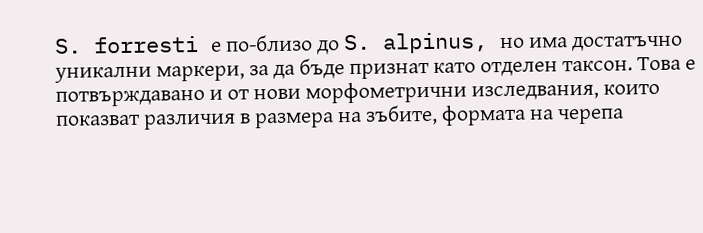S. forresti е по-близо до S. alpinus, но има достатъчно уникални маркери, за да бъде признат като отделен таксон. Това е потвърждавано и от нови морфометрични изследвания, които показват различия в размера на зъбите, формата на черепа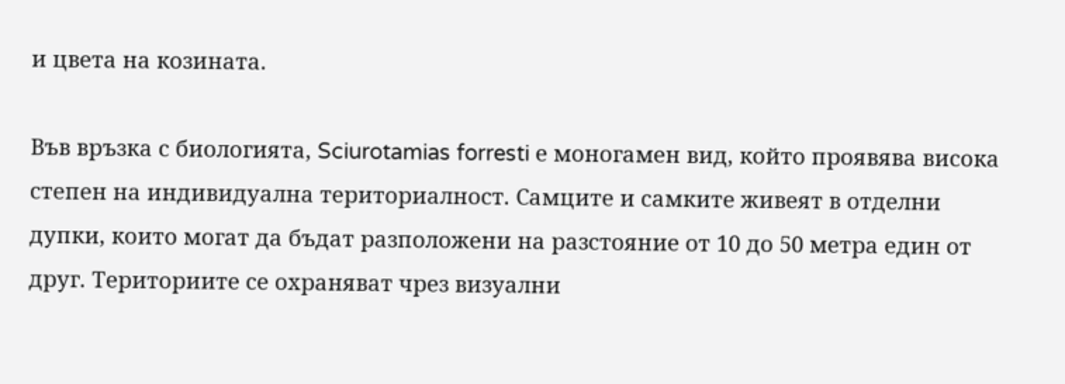и цвета на козината.

Във връзка с биологията, Sciurotamias forresti е моногамен вид, който проявява висока степен на индивидуална териториалност. Самците и самките живеят в отделни дупки, които могат да бъдат разположени на разстояние от 10 до 50 метра един от друг. Териториите се охраняват чрез визуални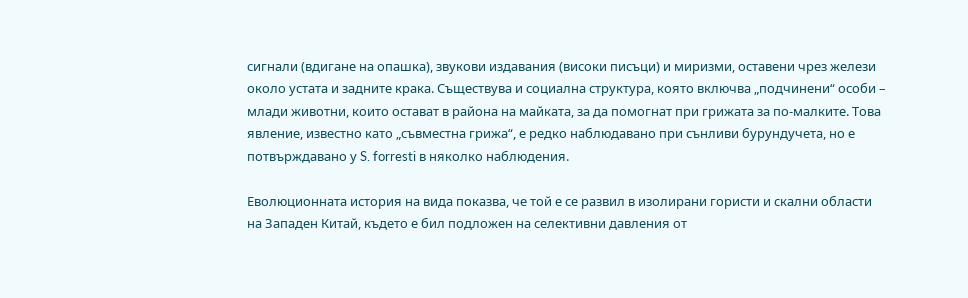сигнали (вдигане на опашка), звукови издавания (високи писъци) и миризми, оставени чрез желези около устата и задните крака. Съществува и социална структура, която включва „подчинени“ особи – млади животни, които остават в района на майката, за да помогнат при грижата за по-малките. Това явление, известно като „съвместна грижа“, е редко наблюдавано при сънливи бурундучета, но е потвърждавано у S. forresti в няколко наблюдения.

Еволюционната история на вида показва, че той е се развил в изолирани гористи и скални области на Западен Китай, където е бил подложен на селективни давления от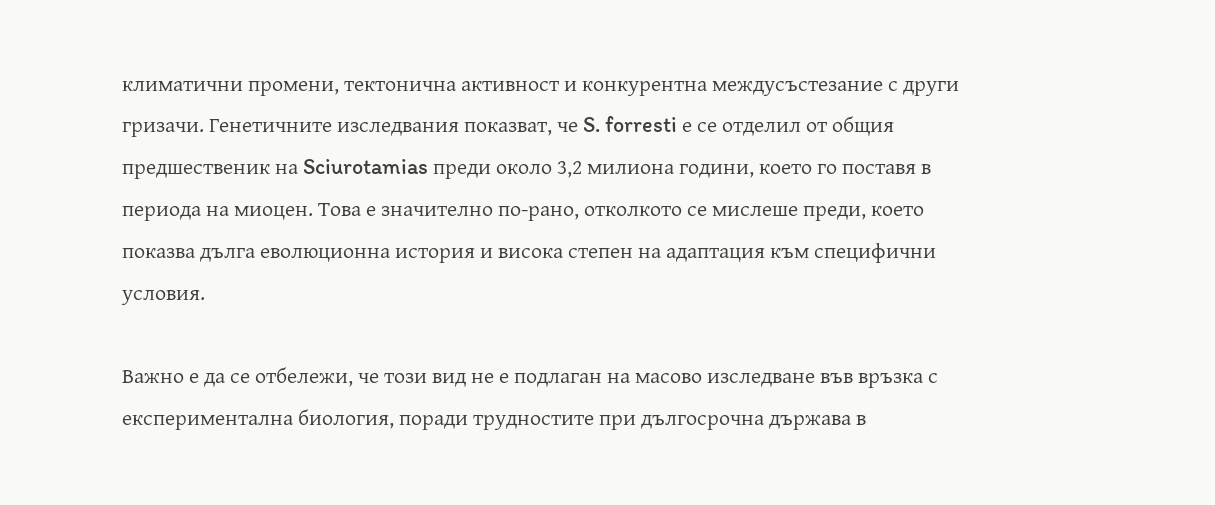климатични промени, тектонична активност и конкурентна междусъстезание с други гризачи. Генетичните изследвания показват, че S. forresti е се отделил от общия предшественик на Sciurotamias преди около 3,2 милиона години, което го поставя в периода на миоцен. Това е значително по-рано, отколкото се мислеше преди, което показва дълга еволюционна история и висока степен на адаптация към специфични условия.

Важно е да се отбележи, че този вид не е подлаган на масово изследване във връзка с експериментална биология, поради трудностите при дългосрочна държава в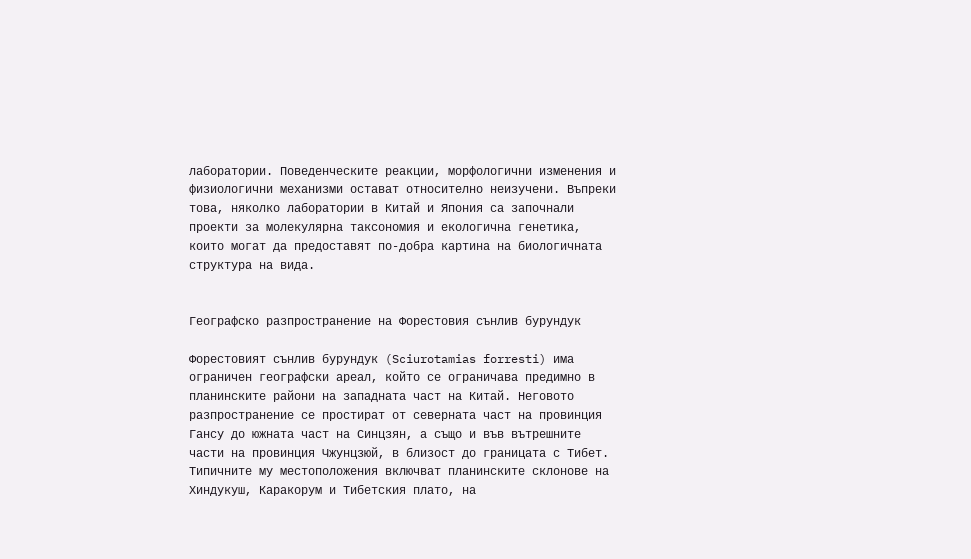лаборатории. Поведенческите реакции, морфологични изменения и физиологични механизми остават относително неизучени. Въпреки това, няколко лаборатории в Китай и Япония са започнали проекти за молекулярна таксономия и екологична генетика, които могат да предоставят по-добра картина на биологичната структура на вида.


Географско разпространение на Форестовия сънлив бурундук

Форестовият сънлив бурундук (Sciurotamias forresti) има ограничен географски ареал, който се ограничава предимно в планинските райони на западната част на Китай. Неговото разпространение се простират от северната част на провинция Гансу до южната част на Синцзян, а също и във вътрешните части на провинция Чжунцзюй, в близост до границата с Тибет. Типичните му местоположения включват планинските склонове на Хиндукуш, Каракорум и Тибетския плато, на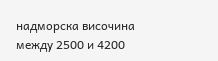надморска височина между 2500 и 4200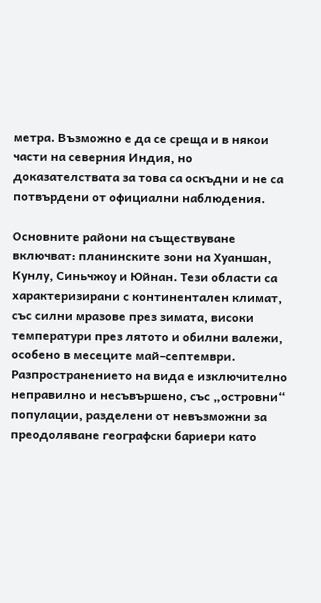метра. Възможно е да се среща и в някои части на северния Индия, но доказателствата за това са оскъдни и не са потвърдени от официални наблюдения.

Основните райони на съществуване включват: планинските зони на Хуаншан, Кунлу, Синьчжоу и Юйнан. Тези области са характеризирани с континентален климат, със силни мразове през зимата, високи температури през лятото и обилни валежи, особено в месеците май–септември. Разпространението на вида е изключително неправилно и несъвършено, със „островни“ популации, разделени от невъзможни за преодоляване географски бариери като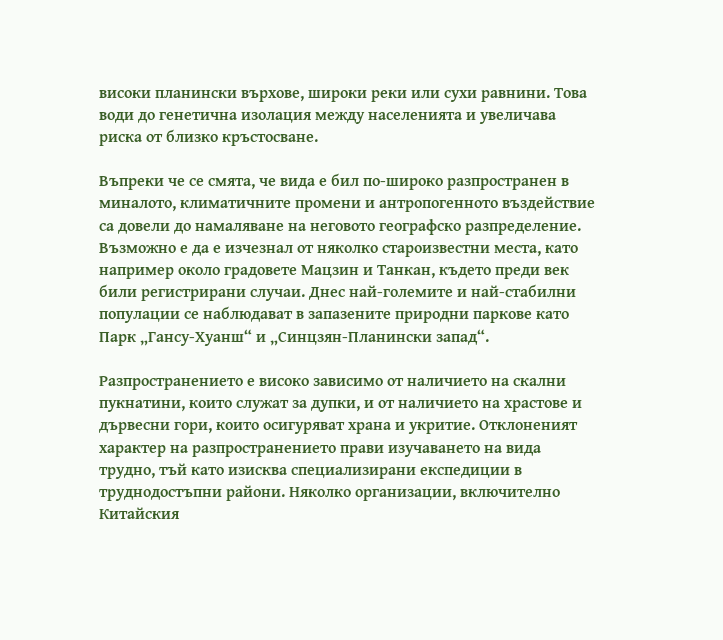високи планински върхове, широки реки или сухи равнини. Това води до генетична изолация между населенията и увеличава риска от близко кръстосване.

Въпреки че се смята, че вида е бил по-широко разпространен в миналото, климатичните промени и антропогенното въздействие са довели до намаляване на неговото географско разпределение. Възможно е да е изчезнал от няколко староизвестни места, като например около градовете Мацзин и Танкан, където преди век били регистрирани случаи. Днес най-големите и най-стабилни популации се наблюдават в запазените природни паркове като Парк „Гансу-Хуанш“ и „Синцзян-Планински запад“.

Разпространението е високо зависимо от наличието на скални пукнатини, които служат за дупки, и от наличието на храстове и дървесни гори, които осигуряват храна и укритие. Отклоненият характер на разпространението прави изучаването на вида трудно, тъй като изисква специализирани експедиции в труднодостъпни райони. Няколко организации, включително Китайския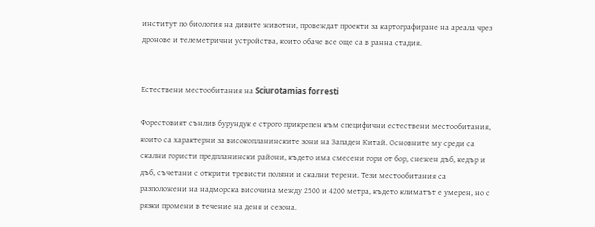институт по биология на дивите животни, провеждат проекти за картографиране на ареала чрез дронове и телеметрични устройства, които обаче все още са в ранна стадия.


Естествени местообитания на Sciurotamias forresti

Форестовият сънлив бурундук е строго прикрепен към специфични естествени местообитания, които са характерни за високопланинските зони на Западен Китай. Основните му среди са скални гористи предпланински райони, където има смесени гори от бор, снежен дъб, кедър и дъб, съчетани с открити тревисти поляни и скални терени. Тези местообитания са разположени на надморска височина между 2500 и 4200 метра, където климатът е умерен, но с рязки промени в течение на деня и сезона.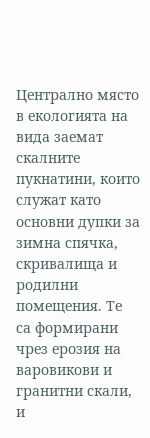Централно място в екологията на вида заемат скалните пукнатини, които служат като основни дупки за зимна спячка, скривалища и родилни помещения. Те са формирани чрез ерозия на варовикови и гранитни скали, и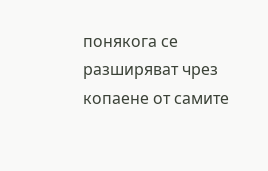понякога се разширяват чрез копаене от самите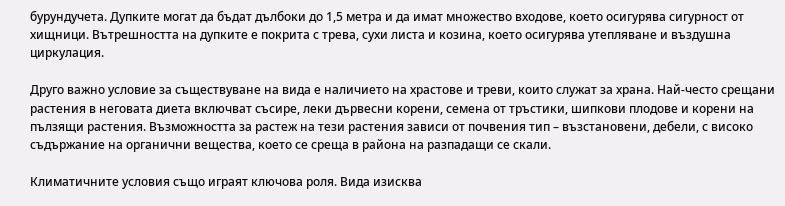бурундучета. Дупките могат да бъдат дълбоки до 1,5 метра и да имат множество входове, което осигурява сигурност от хищници. Вътрешността на дупките е покрита с трева, сухи листа и козина, което осигурява утепляване и въздушна циркулация.

Друго важно условие за съществуване на вида е наличието на храстове и треви, които служат за храна. Най-често срещани растения в неговата диета включват съсире, леки дървесни корени, семена от тръстики, шипкови плодове и корени на пълзящи растения. Възможността за растеж на тези растения зависи от почвения тип – възстановени, дебели, с високо съдържание на органични вещества, което се среща в района на разпадащи се скали.

Климатичните условия също играят ключова роля. Вида изисква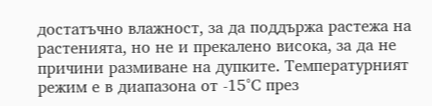достатъчно влажност, за да поддържа растежа на растенията, но не и прекалено висока, за да не причини размиване на дупките. Температурният режим е в диапазона от -15°С през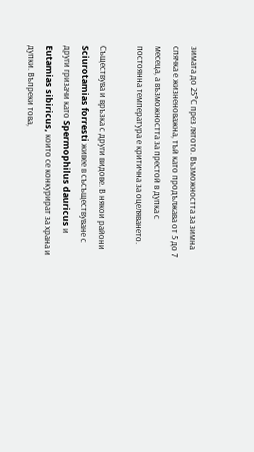зимата до 25°С през лятото. Възможността за зимна спячка е жизненоважна, тъй като продължава от 5 до 7 месеца, а възможността за престой в дупка с постоянна температура е критична за оцеляването.

Съществува и връзка с други видове. В някои райони Sciurotamias forresti живее в съсъществуване с други гризачи като Spermophilus dauricus и Eutamias sibiricus, които се конкурират за храна и дупки. Въпреки това,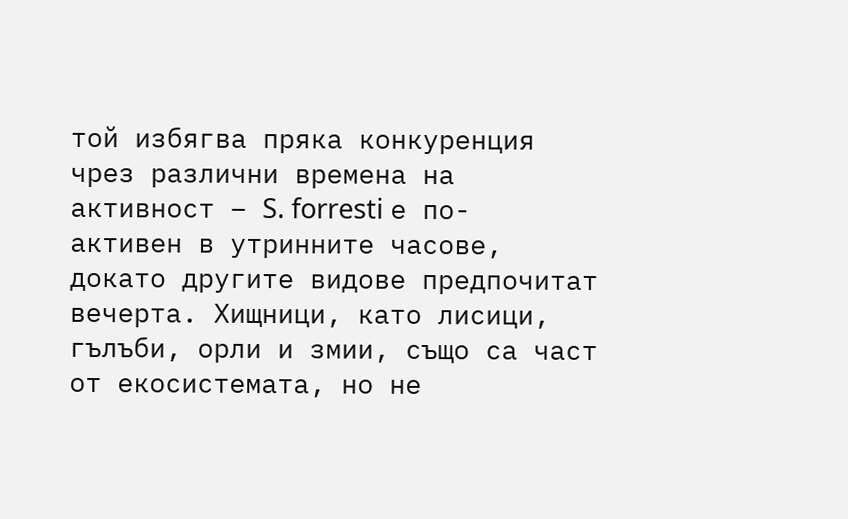той избягва пряка конкуренция чрез различни времена на активност – S. forresti е по-активен в утринните часове, докато другите видове предпочитат вечерта. Хищници, като лисици, гълъби, орли и змии, също са част от екосистемата, но не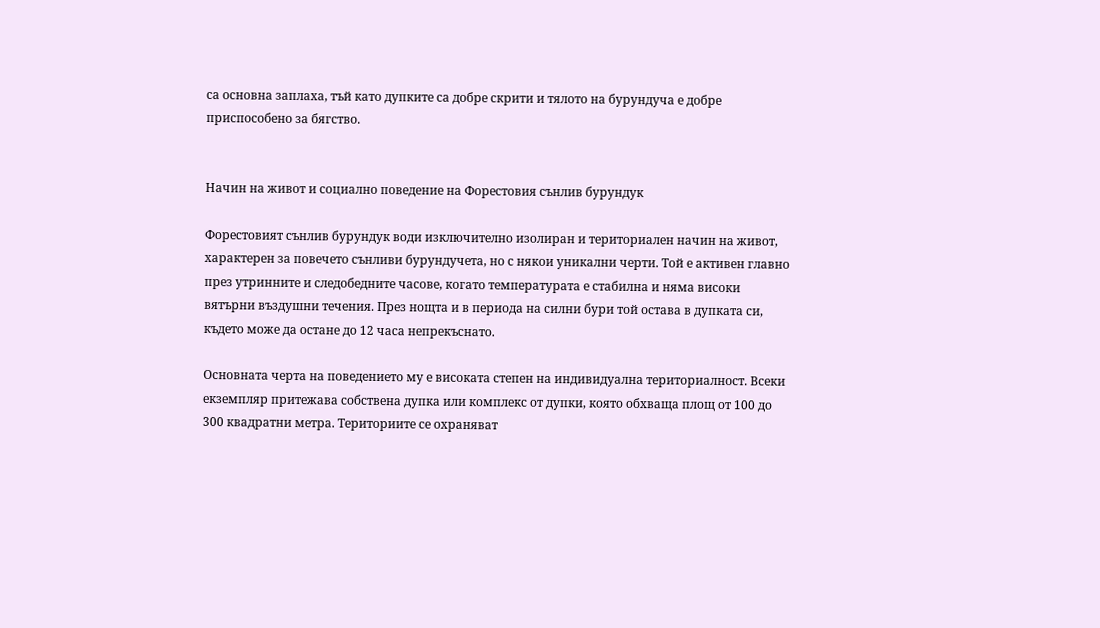са основна заплаха, тъй като дупките са добре скрити и тялото на бурундуча е добре приспособено за бягство.


Начин на живот и социално поведение на Форестовия сънлив бурундук

Форестовият сънлив бурундук води изключително изолиран и териториален начин на живот, характерен за повечето сънливи бурундучета, но с някои уникални черти. Той е активен главно през утринните и следобедните часове, когато температурата е стабилна и няма високи вятърни въздушни течения. През нощта и в периода на силни бури той остава в дупката си, където може да остане до 12 часа непрекъснато.

Основната черта на поведението му е високата степен на индивидуална териториалност. Всеки екземпляр притежава собствена дупка или комплекс от дупки, която обхваща площ от 100 до 300 квадратни метра. Териториите се охраняват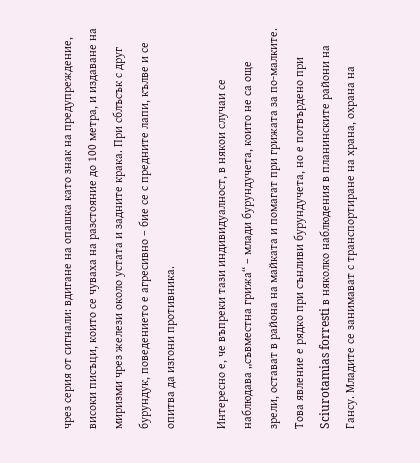чрез серия от сигнали: вдигане на опашка като знак на предупреждение, високи писъци, които се чуваха на разстояние до 100 метра, и издаване на миризми чрез желези около устата и задните крака. При сблъсък с друг бурундук, поведението е агресивно – бие се с предните лапи, кълве и се опитва да изгони противника.

Интересно е, че въпреки тази индивидуалност, в някои случаи се наблюдава „съвместна грижа“ – млади бурундучета, които не са още зрели, остават в района на майката и помагат при грижата за по-малките. Това явление е рядко при сънливи бурундучета, но е потвърдено при Sciurotamias forresti в няколко наблюдения в планинските райони на Гансу. Младите се занимават с транспортиране на храна, охрана на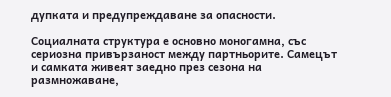дупката и предупреждаване за опасности.

Социалната структура е основно моногамна, със сериозна привързаност между партньорите. Самецът и самката живеят заедно през сезона на размножаване,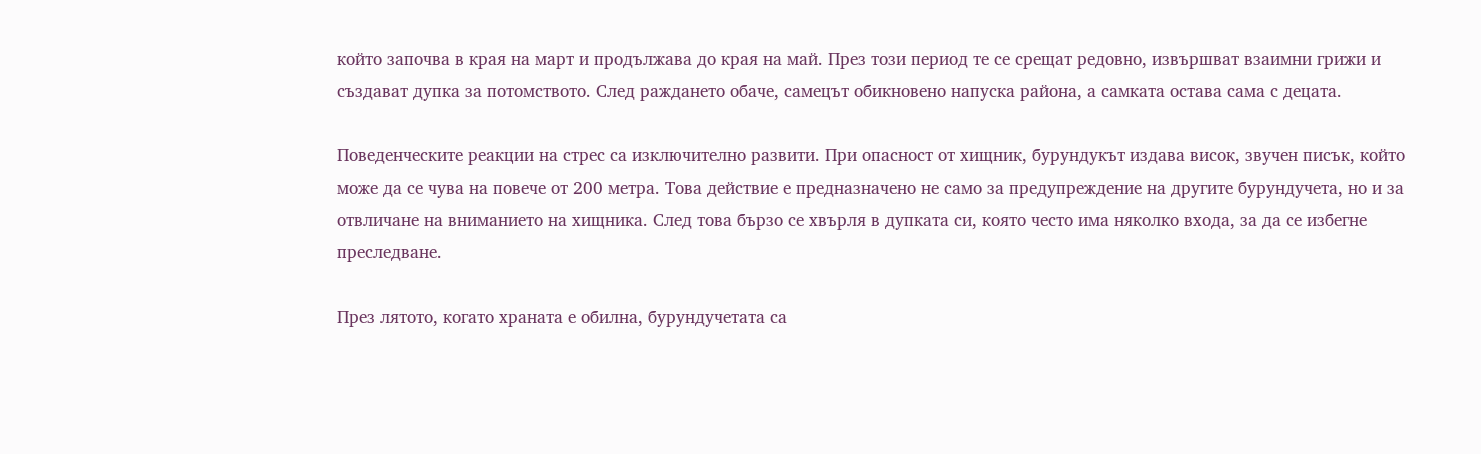който започва в края на март и продължава до края на май. През този период те се срещат редовно, извършват взаимни грижи и създават дупка за потомството. След раждането обаче, самецът обикновено напуска района, а самката остава сама с децата.

Поведенческите реакции на стрес са изключително развити. При опасност от хищник, бурундукът издава висок, звучен писък, който може да се чува на повече от 200 метра. Това действие е предназначено не само за предупреждение на другите бурундучета, но и за отвличане на вниманието на хищника. След това бързо се хвърля в дупката си, която често има няколко входа, за да се избегне преследване.

През лятото, когато храната е обилна, бурундучетата са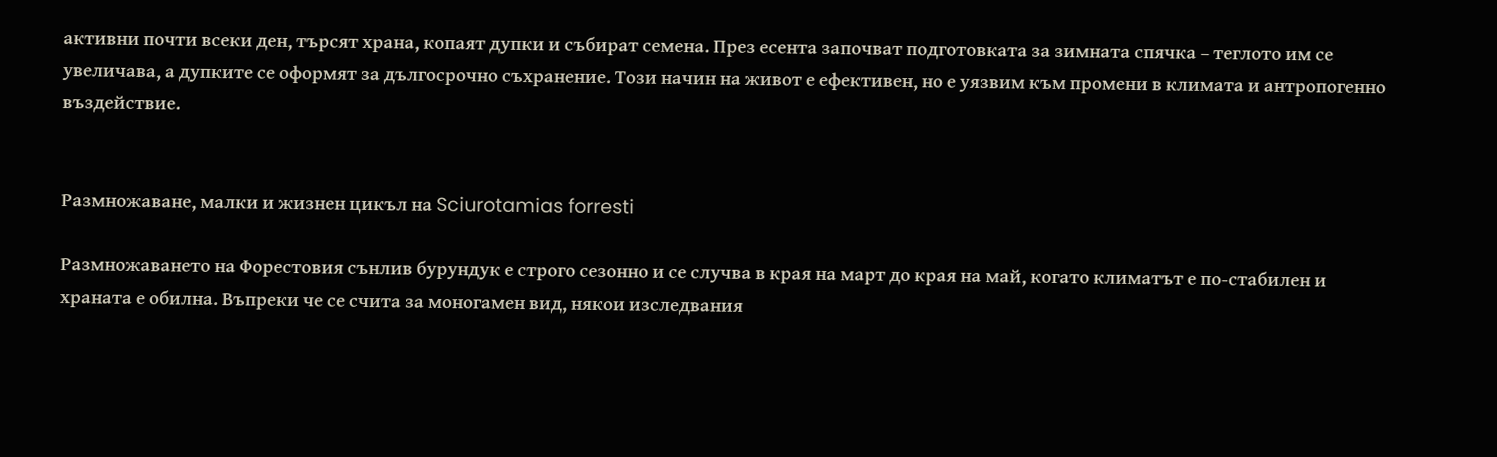активни почти всеки ден, търсят храна, копаят дупки и събират семена. През есента започват подготовката за зимната спячка – теглото им се увеличава, а дупките се оформят за дългосрочно съхранение. Този начин на живот е ефективен, но е уязвим към промени в климата и антропогенно въздействие.


Размножаване, малки и жизнен цикъл на Sciurotamias forresti

Размножаването на Форестовия сънлив бурундук е строго сезонно и се случва в края на март до края на май, когато климатът е по-стабилен и храната е обилна. Въпреки че се счита за моногамен вид, някои изследвания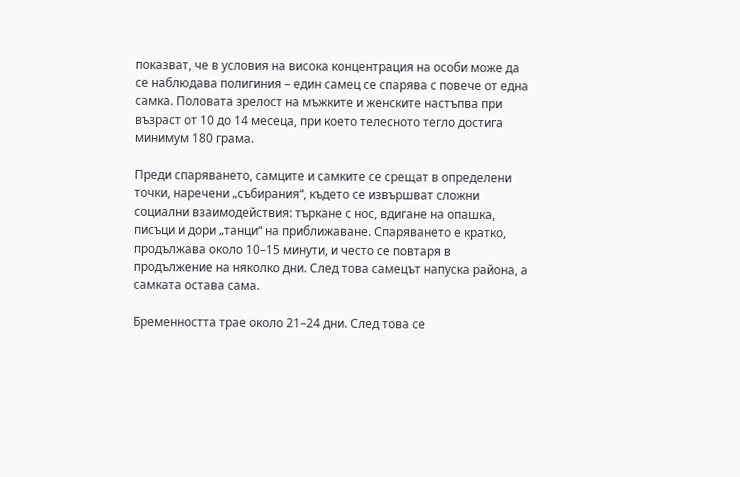показват, че в условия на висока концентрация на особи може да се наблюдава полигиния – един самец се спарява с повече от една самка. Половата зрелост на мъжките и женските настъпва при възраст от 10 до 14 месеца, при което телесното тегло достига минимум 180 грама.

Преди спаряването, самците и самките се срещат в определени точки, наречени „събирания“, където се извършват сложни социални взаимодействия: търкане с нос, вдигане на опашка, писъци и дори „танци“ на приближаване. Спаряването е кратко, продължава около 10–15 минути, и често се повтаря в продължение на няколко дни. След това самецът напуска района, а самката остава сама.

Бременността трае около 21–24 дни. След това се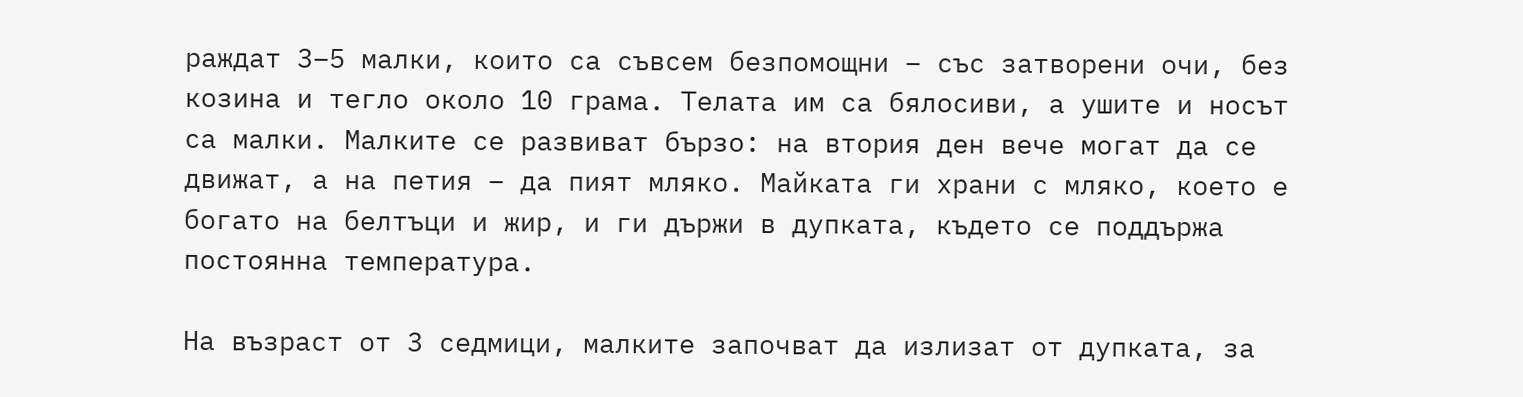раждат 3–5 малки, които са съвсем безпомощни – със затворени очи, без козина и тегло около 10 грама. Телата им са бялосиви, а ушите и носът са малки. Малките се развиват бързо: на втория ден вече могат да се движат, а на петия – да пият мляко. Майката ги храни с мляко, което е богато на белтъци и жир, и ги държи в дупката, където се поддържа постоянна температура.

На възраст от 3 седмици, малките започват да излизат от дупката, за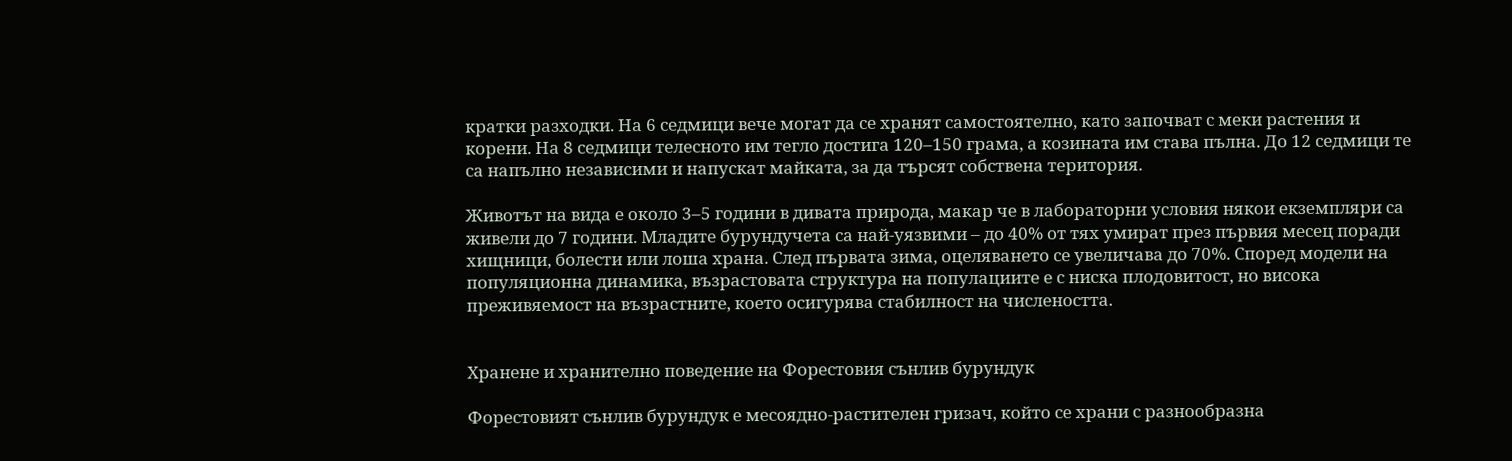кратки разходки. На 6 седмици вече могат да се хранят самостоятелно, като започват с меки растения и корени. На 8 седмици телесното им тегло достига 120–150 грама, а козината им става пълна. До 12 седмици те са напълно независими и напускат майката, за да търсят собствена територия.

Животът на вида е около 3–5 години в дивата природа, макар че в лабораторни условия някои екземпляри са живели до 7 години. Младите бурундучета са най-уязвими – до 40% от тях умират през първия месец поради хищници, болести или лоша храна. След първата зима, оцеляването се увеличава до 70%. Според модели на популяционна динамика, възрастовата структура на популациите е с ниска плодовитост, но висока преживяемост на възрастните, което осигурява стабилност на числеността.


Хранене и хранително поведение на Форестовия сънлив бурундук

Форестовият сънлив бурундук е месоядно-растителен гризач, който се храни с разнообразна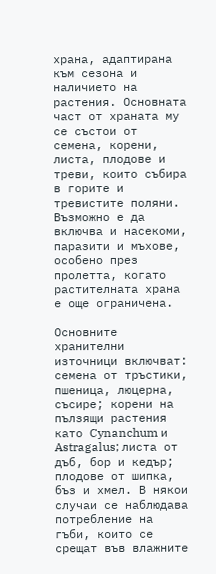храна, адаптирана към сезона и наличието на растения. Основната част от храната му се състои от семена, корени, листа, плодове и треви, които събира в горите и тревистите поляни. Възможно е да включва и насекоми, паразити и мъхове, особено през пролетта, когато растителната храна е още ограничена.

Основните хранителни източници включват: семена от тръстики, пшеница, люцерна, съсире; корени на пълзящи растения като Cynanchum и Astragalus; листа от дъб, бор и кедър; плодове от шипка, бъз и хмел. В някои случаи се наблюдава потребление на гъби, които се срещат във влажните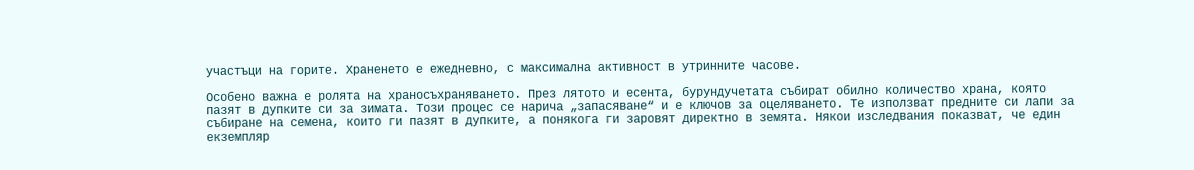участъци на горите. Храненето е ежедневно, с максимална активност в утринните часове.

Особено важна е ролята на храносъхраняването. През лятото и есента, бурундучетата събират обилно количество храна, която пазят в дупките си за зимата. Този процес се нарича „запасяване“ и е ключов за оцеляването. Те използват предните си лапи за събиране на семена, които ги пазят в дупките, а понякога ги заровят директно в земята. Някои изследвания показват, че един екземпляр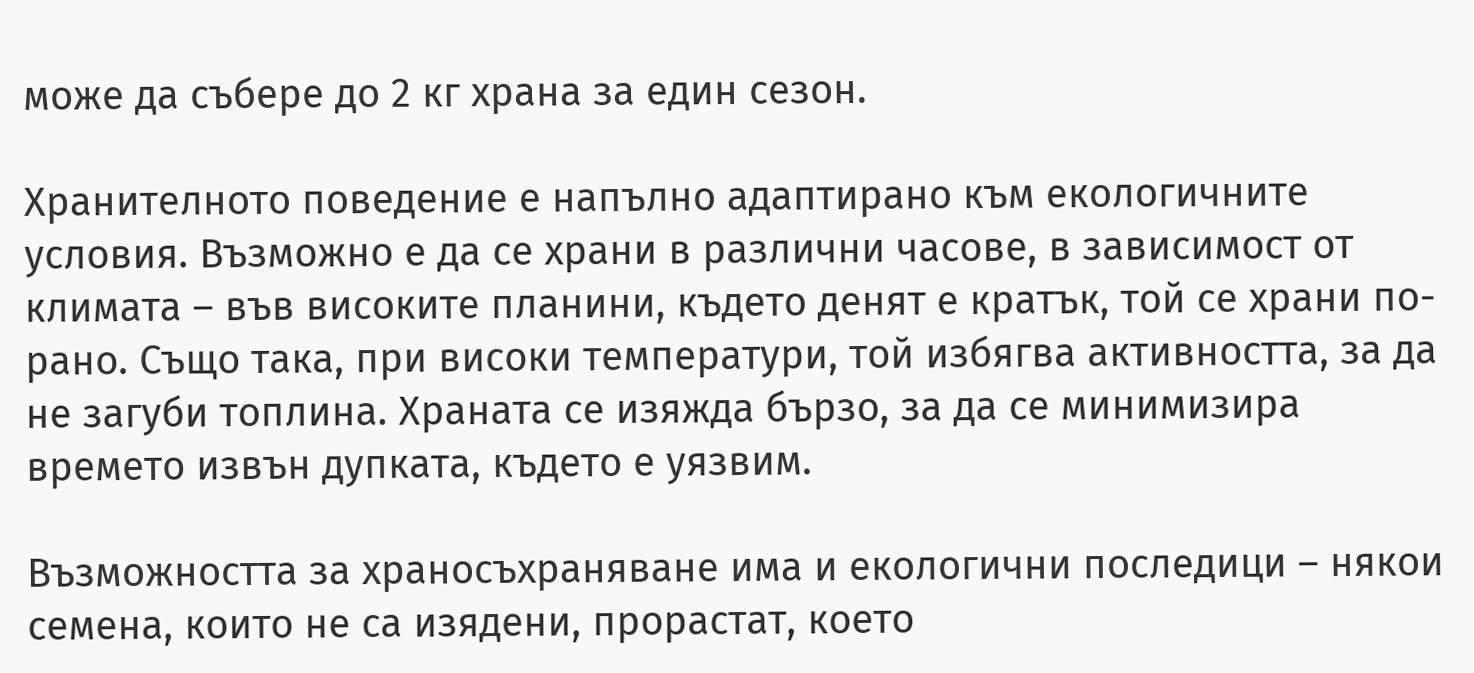може да събере до 2 кг храна за един сезон.

Хранителното поведение е напълно адаптирано към екологичните условия. Възможно е да се храни в различни часове, в зависимост от климата – във високите планини, където денят е кратък, той се храни по-рано. Също така, при високи температури, той избягва активността, за да не загуби топлина. Храната се изяжда бързо, за да се минимизира времето извън дупката, където е уязвим.

Възможността за храносъхраняване има и екологични последици – някои семена, които не са изядени, прорастат, което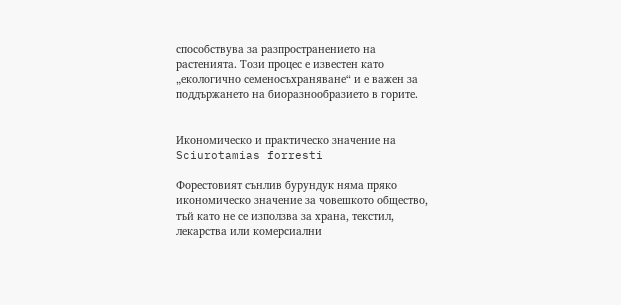способствува за разпространението на растенията. Този процес е известен като „екологично семеносъхраняване“ и е важен за поддържането на биоразнообразието в горите.


Икономическо и практическо значение на Sciurotamias forresti

Форестовият сънлив бурундук няма пряко икономическо значение за човешкото общество, тъй като не се използва за храна, текстил, лекарства или комерсиални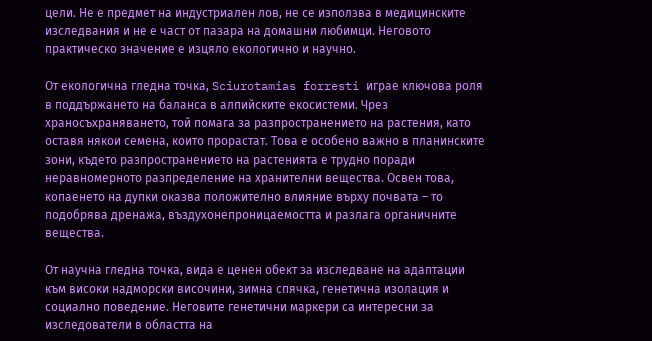цели. Не е предмет на индустриален лов, не се използва в медицинските изследвания и не е част от пазара на домашни любимци. Неговото практическо значение е изцяло екологично и научно.

От екологична гледна точка, Sciurotamias forresti играе ключова роля в поддържането на баланса в алпийските екосистеми. Чрез храносъхраняването, той помага за разпространението на растения, като оставя някои семена, които прорастат. Това е особено важно в планинските зони, където разпространението на растенията е трудно поради неравномерното разпределение на хранителни вещества. Освен това, копаенето на дупки оказва положително влияние върху почвата – то подобрява дренажа, въздухонепроницаемостта и разлага органичните вещества.

От научна гледна точка, вида е ценен обект за изследване на адаптации към високи надморски височини, зимна спячка, генетична изолация и социално поведение. Неговите генетични маркери са интересни за изследователи в областта на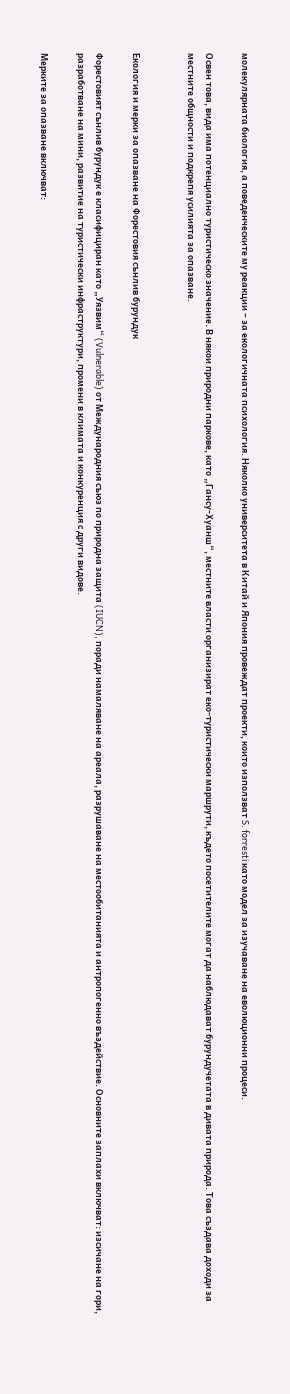молекулярната биология, а поведенческите му реакции – за екологичната психология. Няколко университета в Китай и Япония провеждат проекти, които използват S. forresti като модел за изучаване на еволюционни процеси.

Освен това, вида има потенциално туристическо значение. В някои природни паркове, като „Гансу-Хуанш“, местните власти организират еко-туристически маршрути, където посетителите могат да наблюдават бурундучетата в дивата природа. Това създава доходи за местните общности и подкрепя усилията за опазване.


Екология и мерки за опазване на Форестовия сънлив бурундук

Форестовият сънлив бурундук е класифициран като „Уязвим“ (Vulnerable) от Международния съюз по природна защита (IUCN), поради намаляване на ареала, разрушаване на местообитанията и антропогенно въздействие. Основните заплахи включват: изсичане на гори, разработване на мини, развитие на туристически инфраструктури, промени в климата и конкуренция с други видове.

Мерките за опазване включват: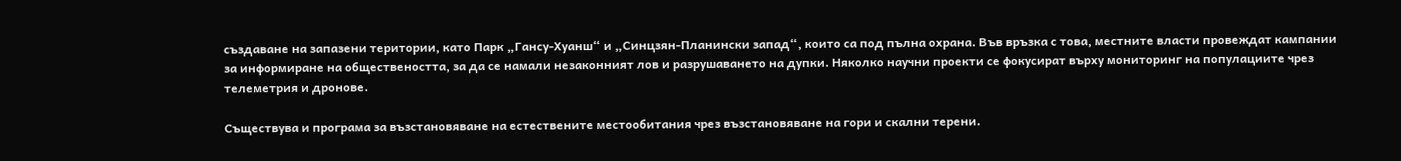създаване на запазени територии, като Парк „Гансу-Хуанш“ и „Синцзян-Планински запад“, които са под пълна охрана. Във връзка с това, местните власти провеждат кампании за информиране на обществеността, за да се намали незаконният лов и разрушаването на дупки. Няколко научни проекти се фокусират върху мониторинг на популациите чрез телеметрия и дронове.

Съществува и програма за възстановяване на естествените местообитания чрез възстановяване на гори и скални терени.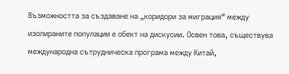Възможността за създаване на „коридори за миграция“ между изолираните популации е обект на дискусии. Освен това, съществува международна сътрудническа програма между Китай,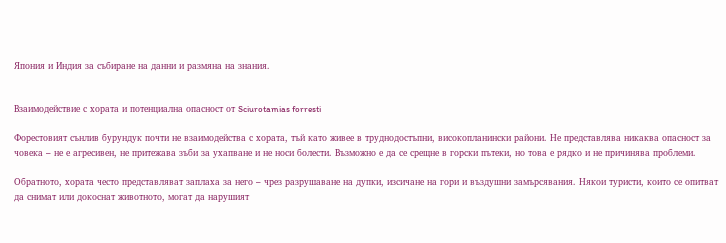Япония и Индия за събиране на данни и размяна на знания.


Взаимодействие с хората и потенциална опасност от Sciurotamias forresti

Форестовият сънлив бурундук почти не взаимодейства с хората, тъй като живее в труднодостъпни, високопланински райони. Не представлява никаква опасност за човека – не е агресивен, не притежава зъби за ухапване и не носи болести. Възможно е да се срещне в горски пътеки, но това е рядко и не причинява проблеми.

Обратното, хората често представляват заплаха за него – чрез разрушаване на дупки, изсичане на гори и въздушни замърсявания. Някои туристи, които се опитват да снимат или докоснат животното, могат да нарушият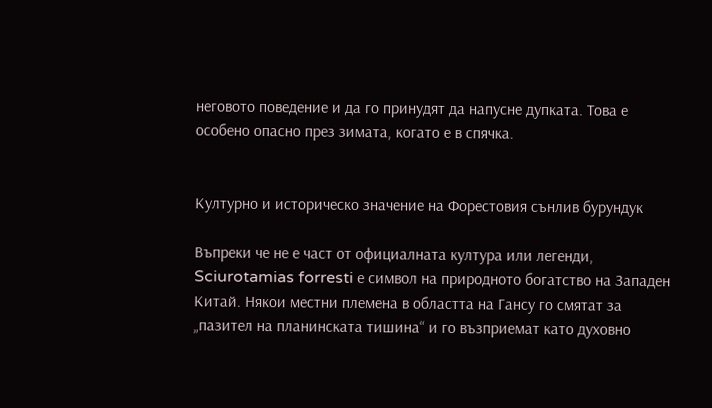неговото поведение и да го принудят да напусне дупката. Това е особено опасно през зимата, когато е в спячка.


Културно и историческо значение на Форестовия сънлив бурундук

Въпреки че не е част от официалната култура или легенди, Sciurotamias forresti е символ на природното богатство на Западен Китай. Някои местни племена в областта на Гансу го смятат за „пазител на планинската тишина“ и го възприемат като духовно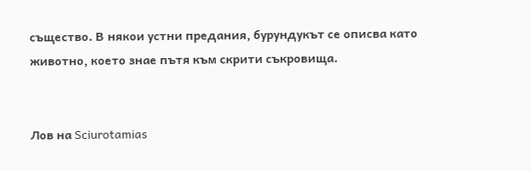същество. В някои устни предания, бурундукът се описва като животно, което знае пътя към скрити съкровища.


Лов на Sciurotamias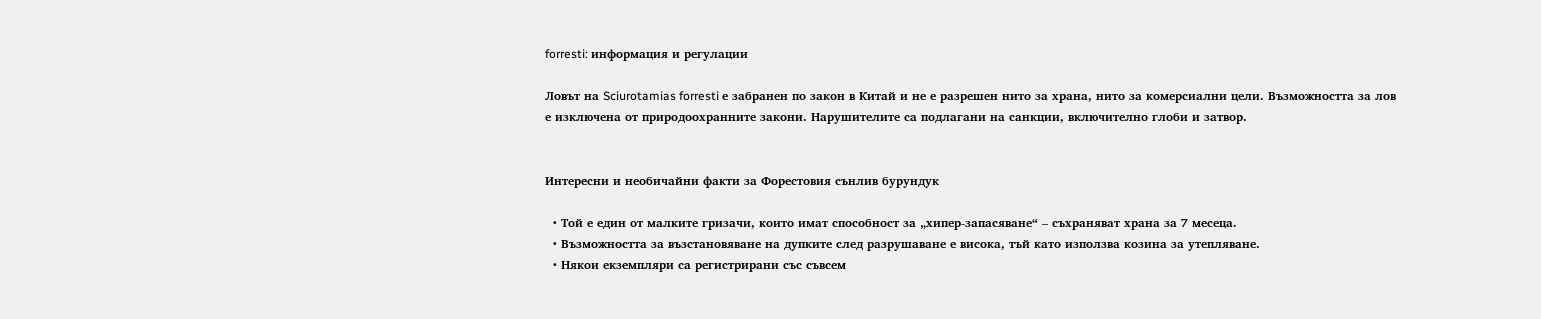forresti: информация и регулации

Ловът на Sciurotamias forresti е забранен по закон в Китай и не е разрешен нито за храна, нито за комерсиални цели. Възможността за лов е изключена от природоохранните закони. Нарушителите са подлагани на санкции, включително глоби и затвор.


Интересни и необичайни факти за Форестовия сънлив бурундук

  • Той е един от малките гризачи, които имат способност за „хипер-запасяване“ – съхраняват храна за 7 месеца.
  • Възможността за възстановяване на дупките след разрушаване е висока, тъй като използва козина за утепляване.
  • Някои екземпляри са регистрирани със съвсем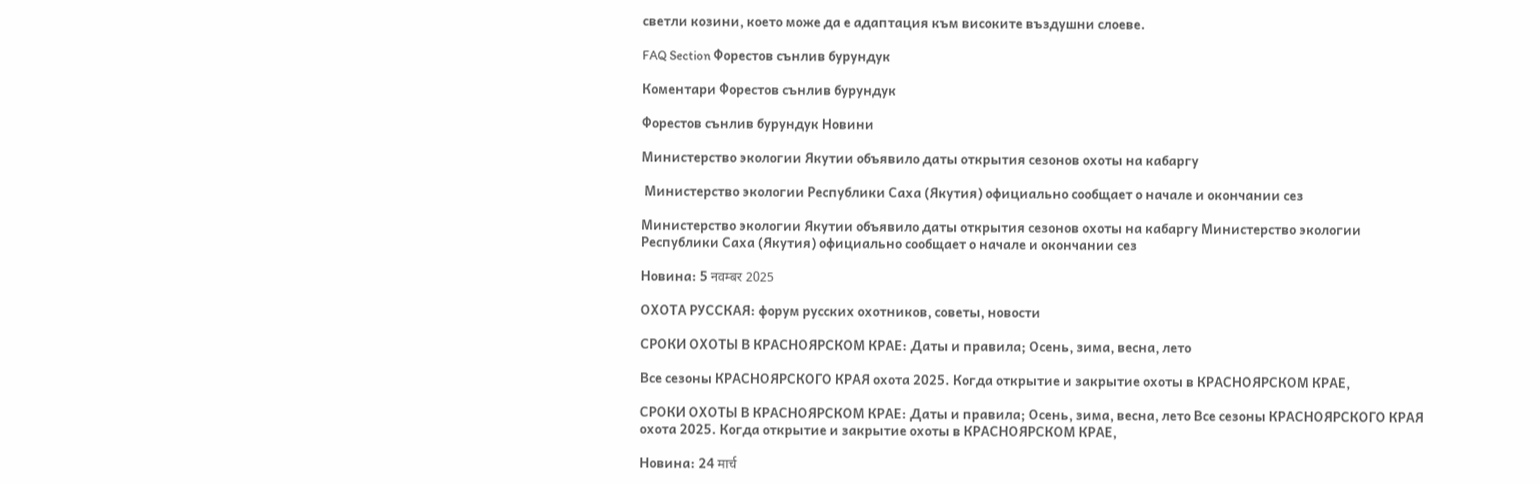светли козини, което може да е адаптация към високите въздушни слоеве.

FAQ Section Форестов сънлив бурундук

Коментари Форестов сънлив бурундук

Форестов сънлив бурундук Новини

Министерство экологии Якутии объявило даты открытия сезонов охоты на кабаргу

 Министерство экологии Республики Саха (Якутия) официально сообщает о начале и окончании сез

Министерство экологии Якутии объявило даты открытия сезонов охоты на кабаргу Министерство экологии Республики Саха (Якутия) официально сообщает о начале и окончании сез

Новина: 5 नवम्बर 2025

ОХОТА РУССКАЯ: форум русских охотников, советы, новости

СРОКИ ОХОТЫ В КРАСНОЯРСКОМ КРАЕ: Даты и правила; Осень, зима, весна, лето

Все сезоны КРАСНОЯРСКОГО КРАЯ охота 2025. Когда открытие и закрытие охоты в КРАСНОЯРСКОМ КРАЕ,

СРОКИ ОХОТЫ В КРАСНОЯРСКОМ КРАЕ: Даты и правила; Осень, зима, весна, лето Все сезоны КРАСНОЯРСКОГО КРАЯ охота 2025. Когда открытие и закрытие охоты в КРАСНОЯРСКОМ КРАЕ,

Новина: 24 मार्च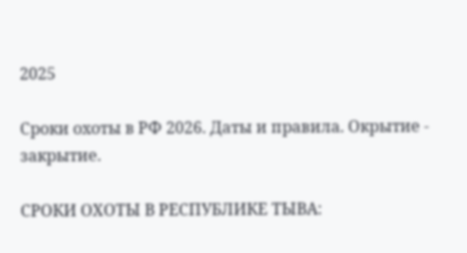2025

Сроки охоты в РФ 2026. Даты и правила. Окрытие - закрытие.

СРОКИ ОХОТЫ В РЕСПУБЛИКЕ ТЫВА: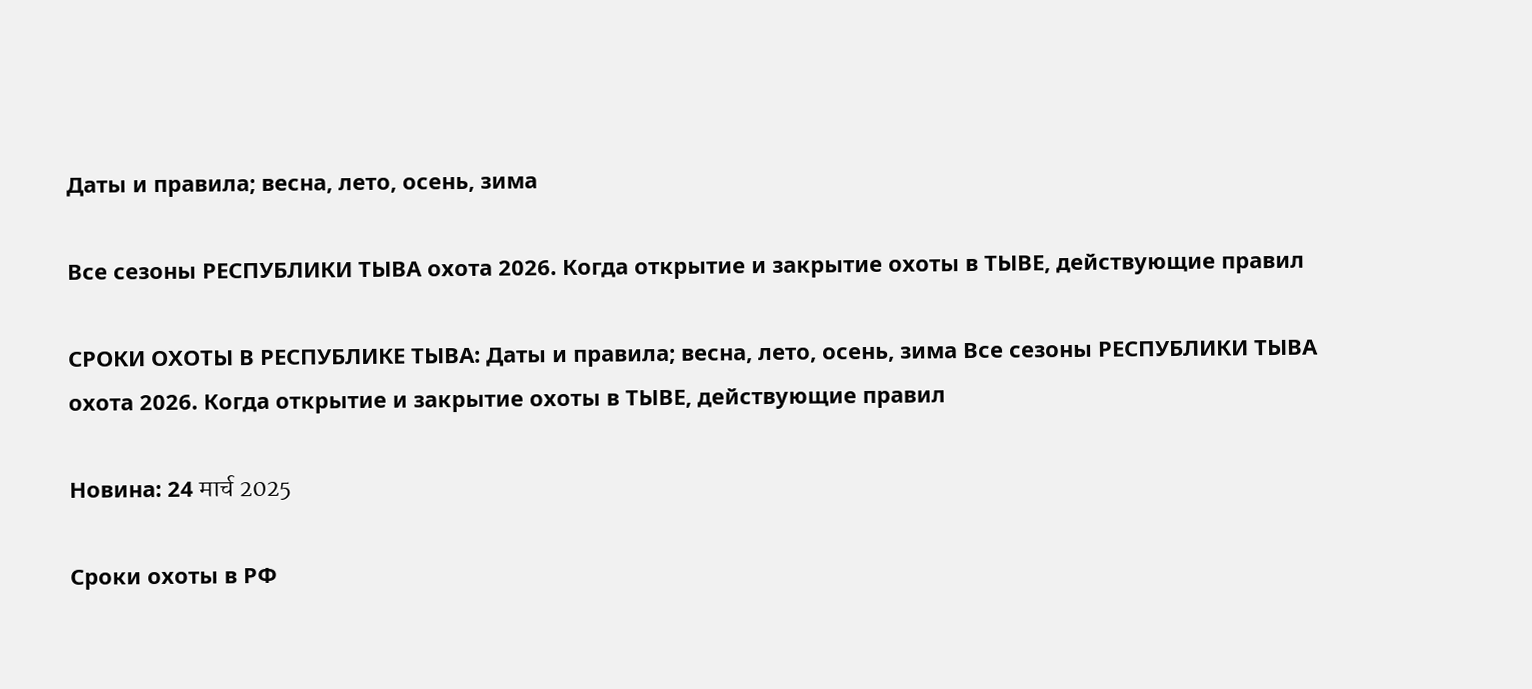Даты и правила; весна, лето, осень, зима

Все сезоны РЕСПУБЛИКИ ТЫВА охота 2026. Когда открытие и закрытие охоты в ТЫВЕ, действующие правил

СРОКИ ОХОТЫ В РЕСПУБЛИКЕ ТЫВА: Даты и правила; весна, лето, осень, зима Все сезоны РЕСПУБЛИКИ ТЫВА охота 2026. Когда открытие и закрытие охоты в ТЫВЕ, действующие правил

Новина: 24 मार्च 2025

Сроки охоты в РФ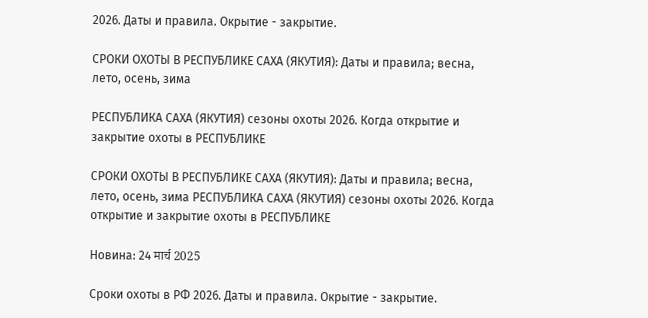2026. Даты и правила. Окрытие - закрытие.

СРОКИ ОХОТЫ В РЕСПУБЛИКЕ САХА (ЯКУТИЯ): Даты и правила; весна, лето, осень, зима

РЕСПУБЛИКА САХА (ЯКУТИЯ) сезоны охоты 2026. Когда открытие и закрытие охоты в РЕСПУБЛИКЕ

СРОКИ ОХОТЫ В РЕСПУБЛИКЕ САХА (ЯКУТИЯ): Даты и правила; весна, лето, осень, зима РЕСПУБЛИКА САХА (ЯКУТИЯ) сезоны охоты 2026. Когда открытие и закрытие охоты в РЕСПУБЛИКЕ

Новина: 24 मार्च 2025

Сроки охоты в РФ 2026. Даты и правила. Окрытие - закрытие.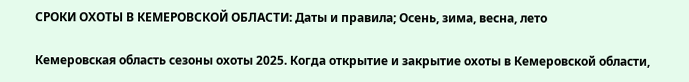СРОКИ ОХОТЫ В КЕМЕРОВСКОЙ ОБЛАСТИ: Даты и правила; Осень, зима, весна, лето

Кемеровская область сезоны охоты 2025. Когда открытие и закрытие охоты в Кемеровской области,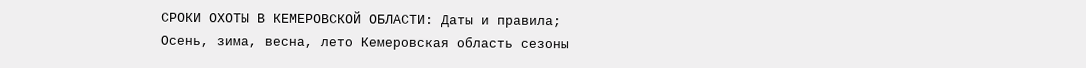СРОКИ ОХОТЫ В КЕМЕРОВСКОЙ ОБЛАСТИ: Даты и правила; Осень, зима, весна, лето Кемеровская область сезоны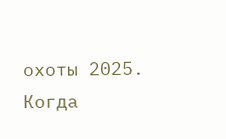охоты 2025. Когда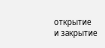открытие и закрытие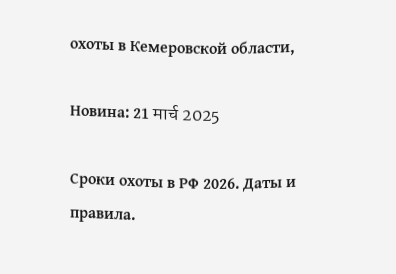охоты в Кемеровской области,

Новина: 21 मार्च 2025

Сроки охоты в РФ 2026. Даты и правила.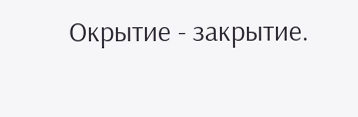Окрытие - закрытие.